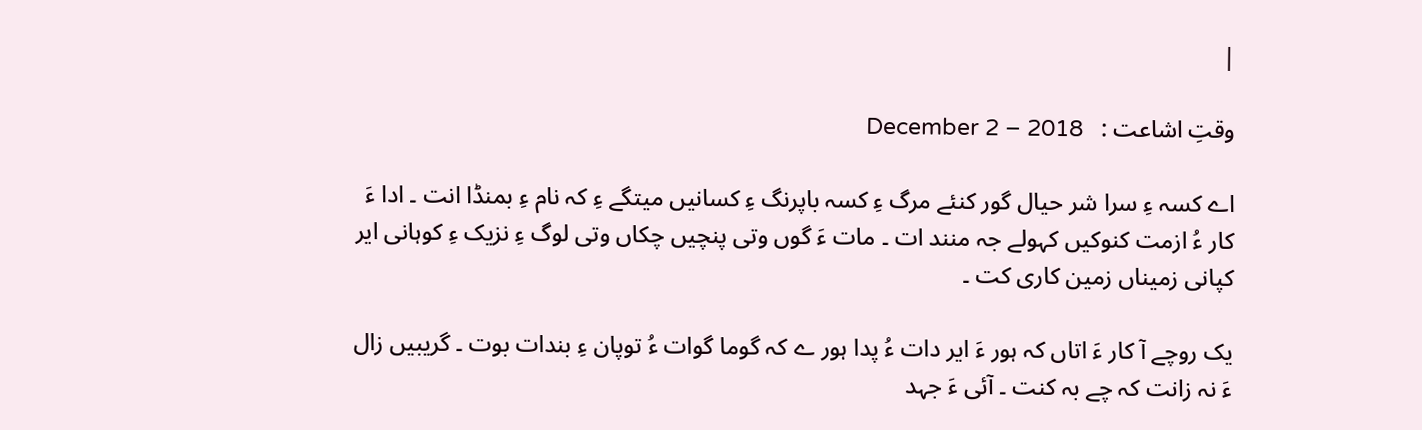|

وقتِ اشاعت :   December 2 – 2018

اے کسہ ءِ سرا شر حیال گور کنئے مرگ ءِ کسہ باپرنگ ءِ کسانیں میتگے ءِ کہ نام ءِ بمنڈا انت ۔ ادا ءَ کار ءُ ازمت کنوکیں کہولے جہ منند ات ۔ مات ءَ گوں وتی پنچیں چکاں وتی لوگ ءِ نزیک ءِ کوہانی ایر کپانی زمیناں زمین کاری کت ۔

یک روچے آ کار ءَ اتاں کہ ہور ءَ ایر دات ءُ پدا ہور ے کہ گوما گوات ءُ توپان ءِ بندات بوت ۔ گریبیں زال ءَ نہ زانت کہ چے بہ کنت ۔ آئی ءَ جہد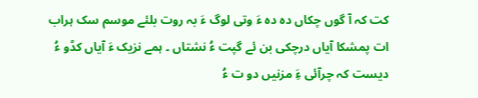کت کہ آ گوں چکاں دہ دہ ءَ وتی لوگ ءَ بہ روت بلئے موسم سک ہراب ات پمشکا آیاں درچکی بن ئے گپت ءُ نشتاں ۔ ہمے نزیک ءَ آیاں کڈو ءُ دیست کہ چرآئی ءَِ مزنیں دو ت ءُ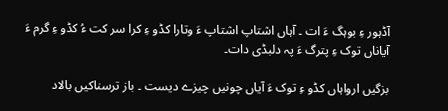آڈہور ءِ بوہگ ءَ ات ۔ آہاں اشتاپ اشتاپ ءَ وتارا کڈو ءِ کرا سر کت ءُ کڈو ءِ گرم ءَ آیاناں توک ءِ پترگ ءَ پہ دلبڈی دات۔

بزگیں ارواہاں کڈو ءِ توک ءَ آیاں چونیں چیزے دیست ۔ باز ترسناکیں بالاد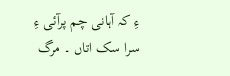ءِ کہ آہانی چم پرآئی ءِ سرا سک اتاں ۔ مرگ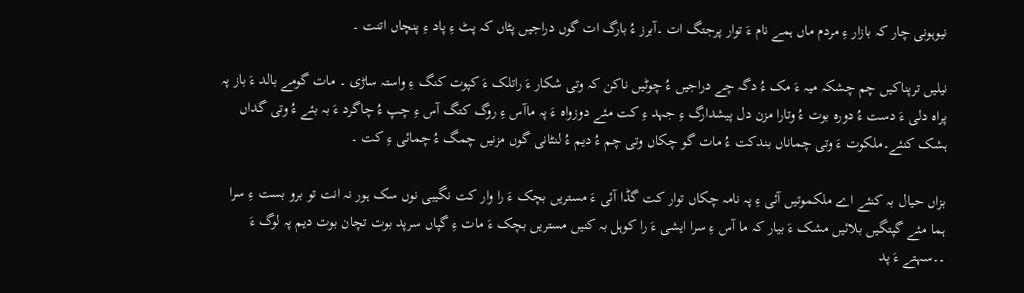نیوہونی چار کہ بازار ءِ مردم ماں ہمے نام ءَ توار پرجتگ ات ۔آبرز ءُ بارگ ات گوں دراجیں پٹاں کہ پٹ ءِ پاد ءِ پنچاں اتنت ۔

نیلیں ترپناکیں چم چشکہ میہ ءَ مک ءُ دگہ چے دراجیں ءُ چوٹیں ناکن کہ وتی شکار ءَ راتلک ءَ کپوت کنگ ءِ واستہ ساڑی ۔ مات گومے بالد ءَ باز پہ پراہ دلی ءَ دست ءُ دورہ بوت ءُ وتارا مزن دل پیشدارگ ءِ جہد ءِ کت مئے دوزواہ ءَ پہ ماآس ءِ روگ کتگ آس ءِ چپ ءُ چاگرد ءَ بہ بئے ءُ وتی گداں ہشک کنئے۔ملکوت ءَ وتی چماناں بندکت ءُ مات گو چکاں وتی چم ءُ دیم ءُ لنٹانی گوں مزنیں چمگ ءُ چمائی ءِ کت ۔

بزاں حیال بہ کنئے اے ملکموتیں آئی ءِ پہ نامہ چکاں توار کت گڈا آئی ءَ مستریں بچک ءَ را وار کت نگیبی نوں سک ہور نہ انت تو برو بست ءِ سرا ہما مئے گپتگیں بلائیں مشک ءَ بیار کہ ما آس ءِ سرا ایشی ءَ را کوہل بہ کنیں مستریں بچک ءَ مات ءِ گپاں سرپد بوت تچان بوت دیم پہ لوگ ءَ ۔۔سہتے ءَ پد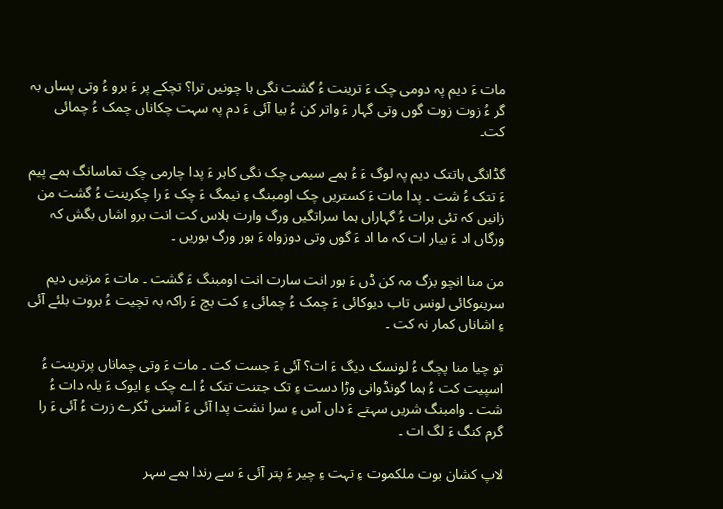مات ءَ دیم پہ دومی چک ءَ ترینت ءُ گشت نگی ہا چونیں ترا؟ تچکے پر ءَ برو ءُ وتی پساں بہ گر ءُ زوت زوت گوں وتی گہار ءَ واتر کن ءُ بیا آئی ءَ دم پہ سہت چکاناں چمک ءُ چمائی کت۔

گڈانگی ہاتتک دیم پہ لوگ ءَ ءُ ہمے سیمی چک نگی کاہر ءَ پدا چارمی چک تماسانگ ہمے پیم ءَ تتک ءُ شت ۔ پدا مات ءَ کستریں چک اومبنگ ءِ نیمگ ءَ چک ءَ را چکرینت ءُ گشت من زانیں کہ تئی برات ءُ گہاراں ہما سراتگیں ورگ وارت ہلاس کت انت برو اشاں بگش کہ ورگاں اد ءَ بیار ات کہ ما اد ءَ گوں وتی دوزواہ ءَ ہور ورگ بوریں ۔

من منا انچو بزگ مہ کن ڈں ءَ ہور انت سارت انت اومبنگ ءَ گشت ۔ مات ءَ مزنیں دیم سرینوکائی لونس تاب دیوکائی ءَ چمک ءُ چمائی ءِ کت بچ ءَ راکہ بہ تچیت ءُ بروت بلئے آئی ءِ اشاناں کمار نہ کت ۔

تو چیا منا پچگ ءُ لونسک دیگ ءَ ات؟ آئی ءَ جست کت ۔ مات ءَ وتی چماناں پرترینت ءُ اسپیت کت ءُ ہما گونڈوانی وڑا دست ءِ تک جتنت تتک ءُ اے چک ءِ ایوک ءَ یلہ دات ءُ شت ۔ وامبنگ شریں سہتے ءَ داں آس ءِ سرا نشت پدا آئی ءَ آسنی ٹکرے زرت ءُ آئی ءَ را گرم کنگ ءَ لگ ات ۔

لاپ کشان بوت ملکموت ءِ تہت ءِ چیر ءَ پتر آئی ءَ سے رندا ہمے سہر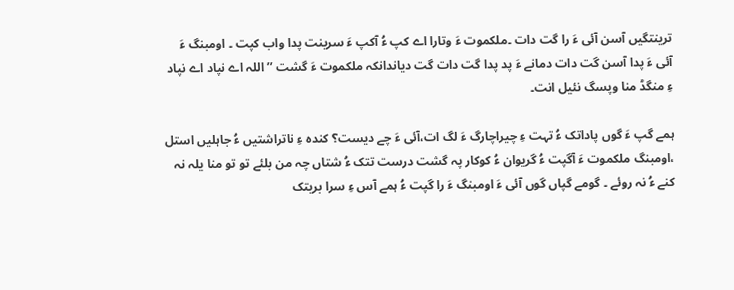ترینتگیں آسن آئی ءَ را گت دات ۔ملکموت ءَ وتارا اے کپ ءُ آکپ ءَ سرینت پدا واب کپت ۔ اومبنگ ءَ آئی ءَ پدا آسن گت دات دمانے ءَ پد پدا گت دات گت دیاندانکہ ملکموت ءَ گشت ’’ اللہ اے نپاد اے نپاد ءِ منگڈ منا وپسگ نئیل انت۔

ہمے گپ ءَ گوں پاداتک ءُ تہت ءِ چیراچارگ ءَ لگ ات،آئی ءَ چے دیست؟ کندہ ءِ ناتراشتیں ءُ جاہلیں استل ،اومبنگ ملکموت ءَ آگپت ءُ گریوان ءُ کوکار پہ گشت درست تتک ءُ شتاں چہ من بلئے تو تو منا یلہ نہ کنے ءُ نہ روئے ۔ گومے گپاں گوں آئی ءَ اومبنگ ءَ را گپت ءُ ہمے آس ءِ سرا بریتک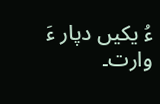ءُ یکیں دپار ءَ وارت۔